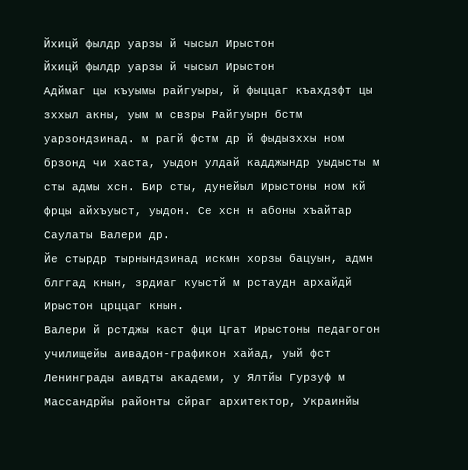Йхицй фылдр уарзы й чысыл Ирыстон
Йхицй фылдр уарзы й чысыл Ирыстон
Адймаг цы къуымы райгуыры, й фыццаг къахдзфт цы зххыл акны, уым м свзры Райгуырн бстм уарзондзинад. м рагй фстм др й фыдызххы ном брзонд чи хаста, уыдон улдай кадджындр уыдысты м cты адмы хсн. Бир сты, дунейыл Ирыстоны ном кй фрцы айхъуыст, уыдон. Се хсн н абоны хъайтар Саулаты Валери др.
Йе стырдр тырнындзинад искмн хорзы бацуын, адмн блггад кнын, зрдиаг куыстй м рстаудн архайдй Ирыстон црццаг кнын.
Валери й рстджы каст фци Цгат Ирыстоны педагогон училищейы аивадон-графикон хайад, уый фст Ленинграды аивдты академи, у Ялтйы Гурзуф м Массандрйы районты сйраг архитектор, Украинйы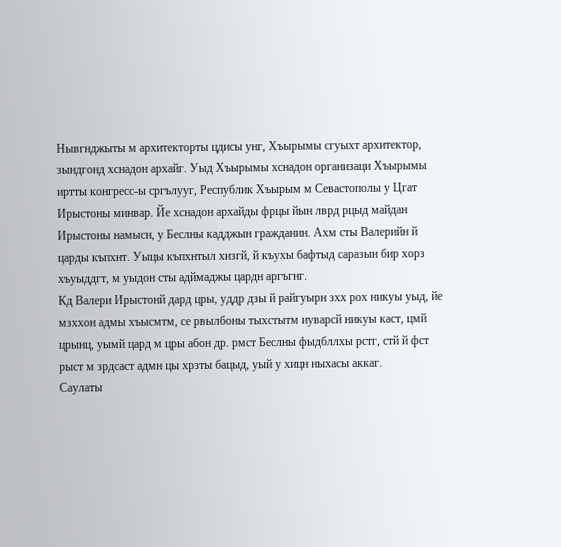Нывгнджыты м архитекторты цдисы унг, Хъырымы сгуыхт архитектор, зындгонд хснадон архайг. Уыд Хъырымы хснадон организаци Хъырымы иртты конгресс-ы сргълууг, Республик Хъырым м Севастополы у Цгат Ирыстоны минвар. Йе хснадон архайды фрцы йын лврд рцыд майдан Ирыстоны намысн, у Беслны кадджын гражданин. Ахм сты Валерийн й царды къпхнт. Уыцы къпхнтыл хизгй, й къухы бафтыд саразын бир хорз хъуыддгт, м уыдон сты адймаджы цардн аргъгнг.
Кд Валери Ирыстонй дард цры, уддр дзы й райгуырн зхх рох никуы уыд, йе мзххон адмы хъысмтм, се рвылбоны тыхстытм иуварсй никуы каст, цмй црынц, уымй цард м цры абон др. рмст Беслны фыдбллхы рстг, стй й фст рыст м зрдсаст адмн цы хрзты бацыд, уый у хицн ныхасы аккаг.
Саулаты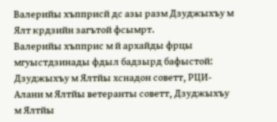Валерийы хъпприсй дс азы разм Дзуджыхъу м Ялт крдзийн загътой фсымрт.
Валерийы хъпприс м й архайды фрцы мгуыстдзинады фдыл бадзырд бафыстой: Дзуджыхъу м Ялтйы хснадон советт, РЦИ-Алани м Ялтйы ветеранты советт, Дзуджыхъу м Ялтйы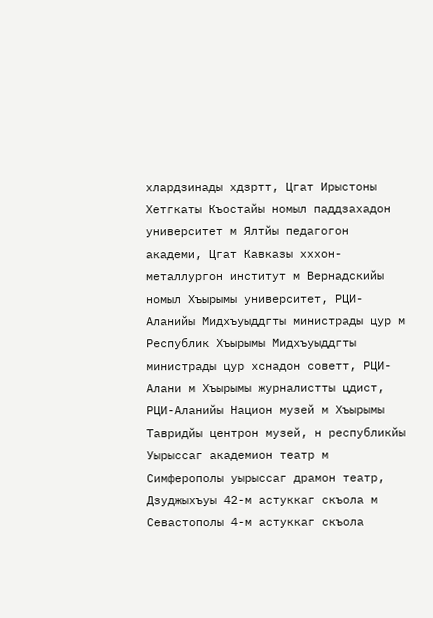хлардзинады хдзртт, Цгат Ирыстоны Хетгкаты Къостайы номыл паддзахадон университет м Ялтйы педагогон академи, Цгат Кавказы хххон-металлургон институт м Вернадскийы номыл Хъырымы университет, РЦИ-Аланийы Мидхъуыддгты министрады цур м Республик Хъырымы Мидхъуыддгты министрады цур хснадон советт, РЦИ-Алани м Хъырымы журналистты цдист, РЦИ-Аланийы Национ музей м Хъырымы Тавридйы центрон музей, н республикйы Уырыссаг академион театр м Симферополы уырыссаг драмон театр, Дзуджыхъуы 42-м астуккаг скъола м Севастополы 4-м астуккаг скъола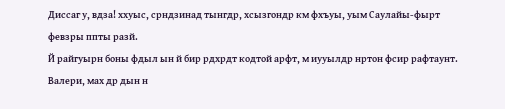Диссаг у, вдза! ххуыс, срндзинад тынгдр, хсызгондр км фхъуы, уым Саулайы-фырт февзры ппты разй.
Й райгуырн боны фдыл ын й бир рдхрдт кодтой арфт, м иууылдр нртон фсир рафтаунт.
Валери, мах др дын н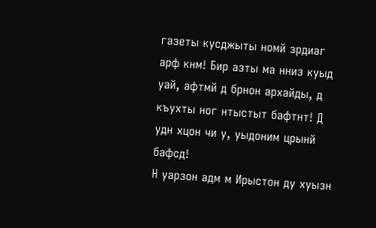газеты кусджыты номй зрдиаг арф кнм! Бир азты ма нниз куыд уай, афтмй д брнон архайды, д къухты ног нтыстыт бафтнт! Д удн хцон чи у, уыдоним црынй бафсд!
Н уарзон адм м Ирыстон ду хуызн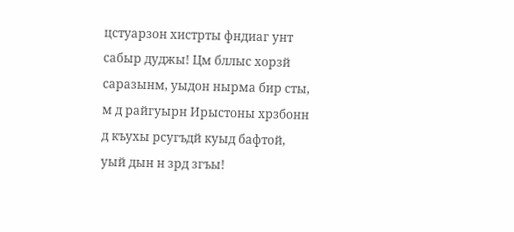цстуарзон хистрты фндиаг унт сабыр дуджы! Цм бллыс хорзй саразынм, уыдон нырма бир сты, м д райгуырн Ирыстоны хрзбонн д къухы рсугъдй куыд бафтой, уый дын н зрд згъы!